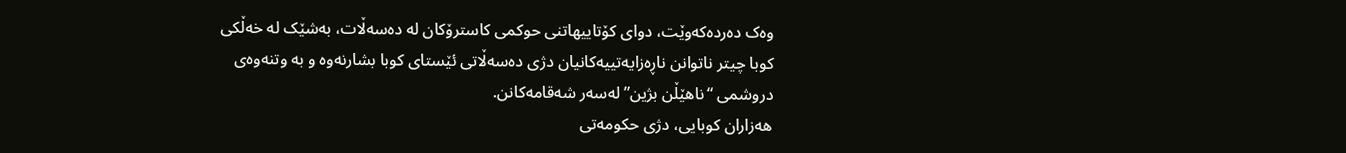وەک دەردەکەوێت، دوای کۆتاییهاتنی حوکمی کاسترۆکان لە دەسەڵات، بەشێک لە خەڵکی کوبا چیتر ناتوانن ناڕەزایەتییەکانیان دژی دەسەڵاتی ئێستای کوبا بشارنەوە و بە وتنەوەی دروشمی “ناهێڵن بژین” لەسەر شەقامەکانن.
هەزاران کوبایی، دژی حکومەتی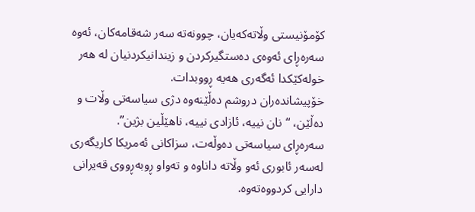کۆمۆنیستی وڵاتەکەیان، چوونەتە سەر شەقامەكان، ئەوە سەرەڕای ئەوەی دەستگیرکردن و زیندانیکردنیان لە هەر خولەکێکدا ئەگەری هەیە ڕووبدات.
خۆپیشاندەران دروشم دەڵێنەوە دژی سیاسەتی وڵات و دەڵێن، “نان نییە، ئازادی نییە، ناهێڵین بژین”.
سەرەڕای سیاسەتی دەوڵەت، سزاکانی ئەمریکا کاریگەری لەسەر ئابوری ئەو وڵاتە داناوە و تەواو ڕوبەڕووی قەیرانی دارایی کردووەتەوە.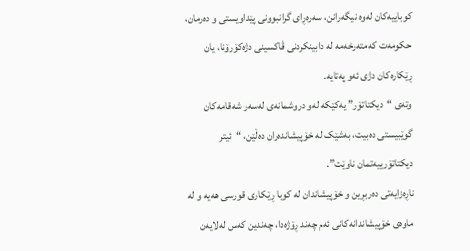کوباییەکان لەوە نیگەرانن، سەرەڕای گرانبوونی پێداویستی و دەرمان، حکومەت کەمتەرخەمە لە دابینکردنی ڤاکسینی دژەکۆرۆنا، یان ڕێکارەکان دژی ئەو پەتایە.
وتەی “دیکتاتۆر” یەکێکە لەو دروشمانەی لەسەر شەقامەکان گوێبیستی دەبیت، بەشێک لە خۆپیشاندەران دەڵێن، “ئیتر دیکتاتۆرییەتمان ناوێت”.
ناڕەزایەتی دەربڕین و خۆپیشاندان لە کوبا ڕێکاری قورسی هەیە و لە ماوەی خۆپیشاندانەکانی ئەم چەند ڕۆژەدا، چەندین کەس لەلایەن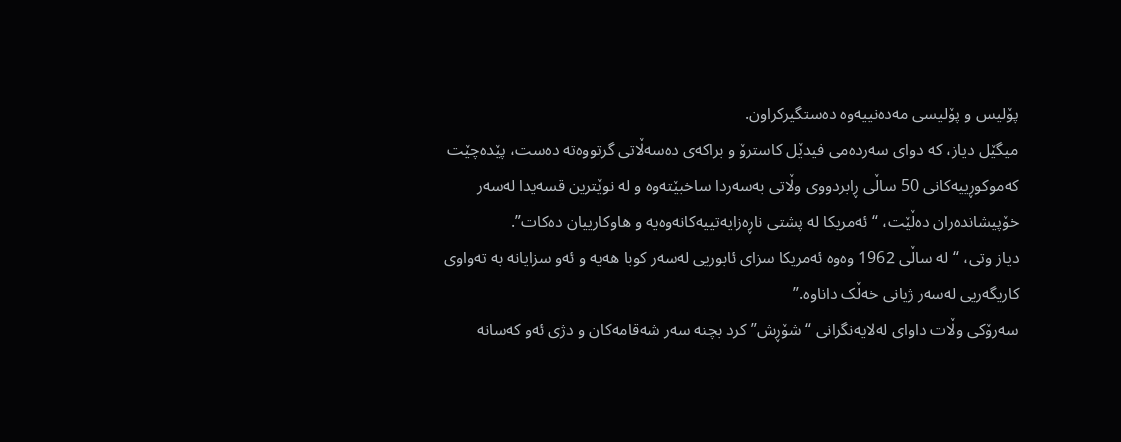پۆلیس و پۆلیسی مەدەنییەوە دەستگیرکراون.
میگێل دیاز، کە دوای سەردەمی فیدێل کاسترۆ و براکەی دەسەڵاتی گرتووەتە دەست، پێدەچێت کەموکوڕییەکانی 50 ساڵی ڕابردووی وڵاتی بەسەردا ساخبێتەوە و لە نوێترین قسەیدا لەسەر خۆپیشاندەران دەڵێت، “ئەمریکا لە پشتی ناڕەزایەتییەکانەوەیە و هاوکارییان دەکات”.
دیاز وتی، “لە ساڵی 1962 وەوە ئەمریکا سزای ئابوریی لەسەر کوبا هەیە و ئەو سزایانە بە تەواوی کاریگەریی لەسەر ژیانی خەڵک داناوە.”
سەرۆکی وڵات داوای لەلایەنگرانی “شۆڕش” کرد بچنە سەر شەقامەکان و دژی ئەو کەسانە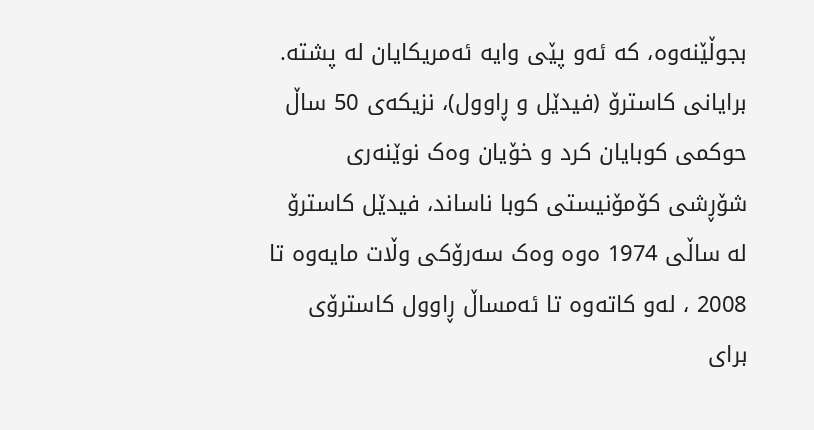بجوڵێنەوە، کە ئەو پێی وایە ئەمریکایان لە پشتە.
برایانی کاسترۆ (فیدێل و ڕاوول)، نزیکەی 50 ساڵ حوکمی کوبایان کرد و خۆیان وەک نوێنەری شۆڕشی کۆمۆنیستی کوبا ناساند، فیدێل کاسترۆ لە ساڵی 1974 ەوە وەک سەرۆکی وڵات مایەوە تا 2008 ، لەو کاتەوە تا ئەمساڵ ڕاوول کاسترۆی برای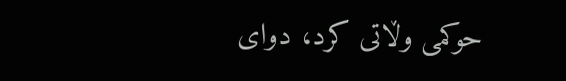حوکمی وڵاتی کرد، دوای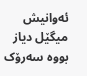ئەوانیش میگێل دیاز بووە سەرۆک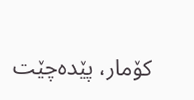کۆمار، پێدەچێت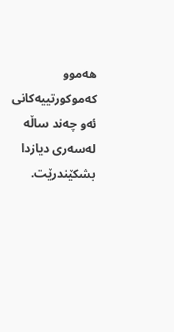هەموو کەموکورتییەکانی ئەو چەند ساڵە لەسەری دیازدا بشکێندرێت.